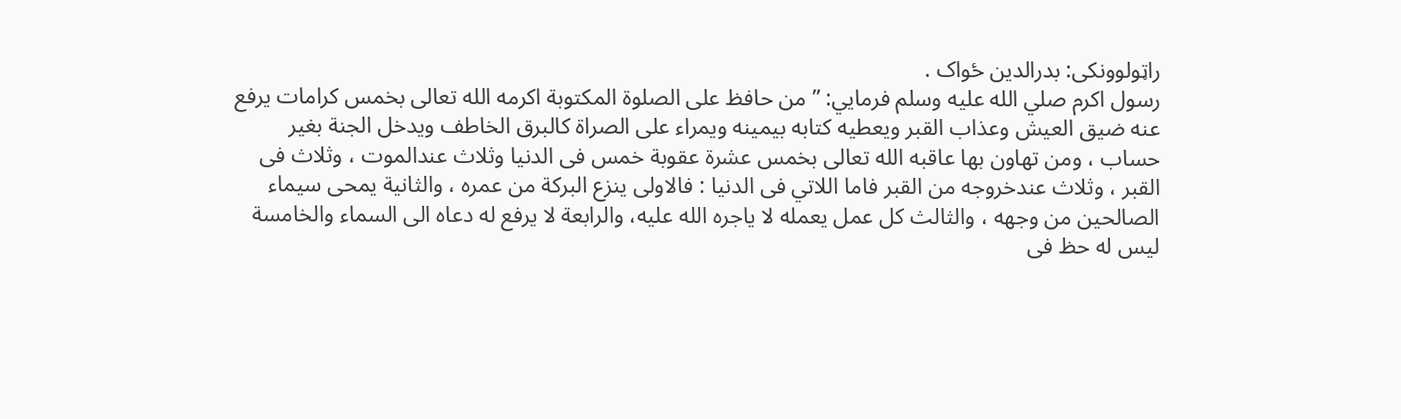راټولوونکی: بدرالدین ځواک .
رسول اكرم صلي الله عليه وسلم فرمايي: ” من حافظ على الصلوة المكتوبة اكرمه الله تعالى بخمس كرامات يرفع عنه ضيق العيش وعذاب القبر ويعطيه كتابه بيمينه ويمراء على الصراة كالبرق الخاطف ويدخل الجنة بغير حساب ، ومن تهاون بها عاقبه الله تعالى بخمس عشرة عقوبة خمس فى الدنيا وثلاث عندالموت ، وثلاث فى القبر ، وثلاث عندخروجه من القبر فاما اللاتي فى الدنيا : فالاولى ينزع البركة من عمره ، والثانية يمحى سيماء الصالحين من وجهه ، والثالث كل عمل يعمله لا ياجره الله عليه، والرابعة لا يرفع له دعاه الى السماء والخامسة ليس له حظ فى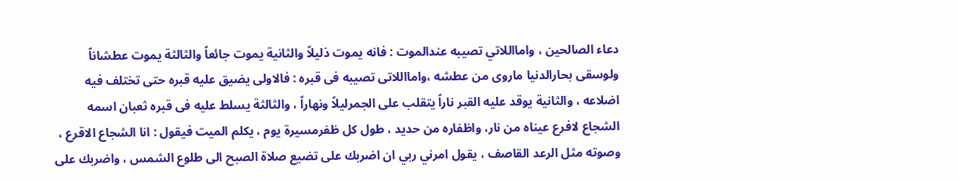دعاء الصالحين ، وامااللاتي تصيبه عندالموت : فانه يموت ذليلاً والثانية يموت جائعاً والثالثة يموت عطشاناً ولوسقى بحارالدنيا ماروى من عطشه ،وامااللاتى تصيبه فى قبره : فالاولى يضيق عليه قبره حتى تختلف فيه اضلاعه ، والثانية يوقد عليه القبر ناراً يتقلب على الجمرليلاً ونهاراً ، والثالثة يسلط عليه فى قبره ثعبان اسمه الشجاع لافرع عيناه من نار، واظفاره من حديد ، طول كل ظفرمسيرة يوم ، يكلم الميت فيقول : انا الشجاع الاقرع ، وصوته مثل الرعد القاصف ، يقول امرني ربي ان اضربك على تضيع صلاة الصبح الى طلوع الشمس ، واضربك على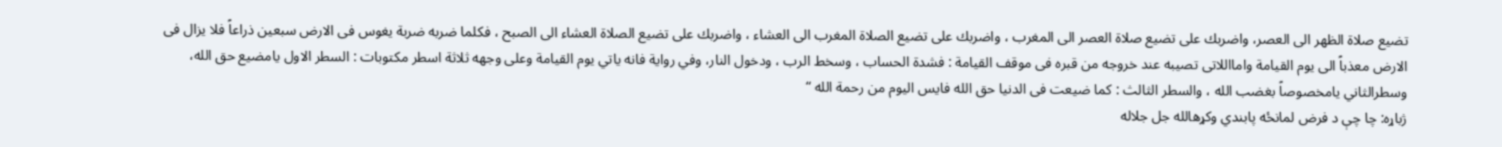تضيع صلاة الظهر الى العصر، واضربك على تضيع صلاة العصر الى المغرب ، واضربك على تضيع الصلاة المغرب الى العشاء ، واضربك على تضيع الصلاة العشاء الى الصبح ، فكلما ضربه ضربة يغوس فى الارض سبعين ذراعاً فلا يزال فى الارض معذباً الى يوم القيامة وامااللاتى تصيبه عند خروجه من قبره فى موقف القيامة : فشدة الحساب ، وسخط الرب ، ودخول النار، وفي رواية فانه ياتي يوم القيامة وعلى وجهه ثلاثة اسطر مكتوبات : السطر الاول يامضيع حق الله، وسطرالثاني يامخصوصاً بغضب الله ، والسطر الثالث : كما ضيعت فى الدنيا حق الله فايس اليوم من رحمة الله “
ژباړه: چا چې د فرض لمانځه پابندي وكړهالله جل جلاله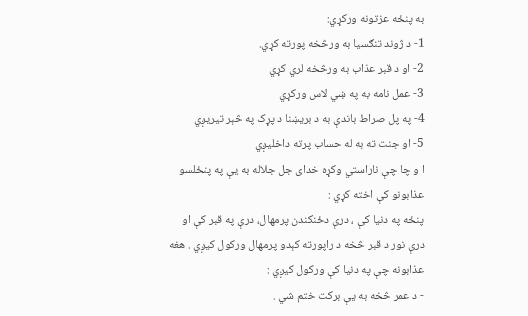به پنځه عزتونه ورکړي:
1- د ژوند تنګسيا به ورڅخه پورته کړي.
2- او د قبر عذاب به ورڅخه لري كړي
3- عمل نامه به په ښي لاس وركړي
4- په پل صراط باندې به د بريښنا د پړک په څېر تيريږي
5- او جنت ته به له حساب پرته داخليږي
ا و چا چې ناراستي وكړه خداى جل جلاله به يې په پنځلسو عذابونو كې اخته كړي :
پنځه په دنيا كې ، درې دځنكندن پرمهال، درې په قبر كې او درې نور د قبر څخه د راپورته کېدو پرمهال وركول كيږي . هغه عذابونه چې په دنيا كې وركول كيږي :
- د عمر څخه به يې بركت ختم شي .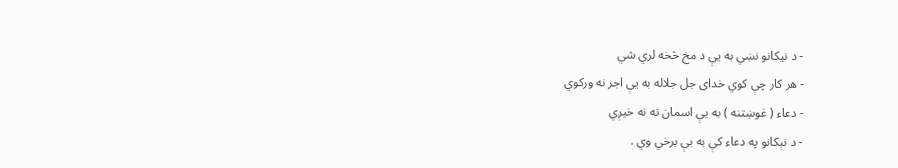- د نيكانو نښي به يې د مخ څخه لري شي
- هر كار چې كوي خداى جل جلاله به يې اجر نه وركوي
- دعاء ( غوښتنه ) به يې اسمان ته نه خيږي
- د نېكانو په دعاء كې به بې برخي وي .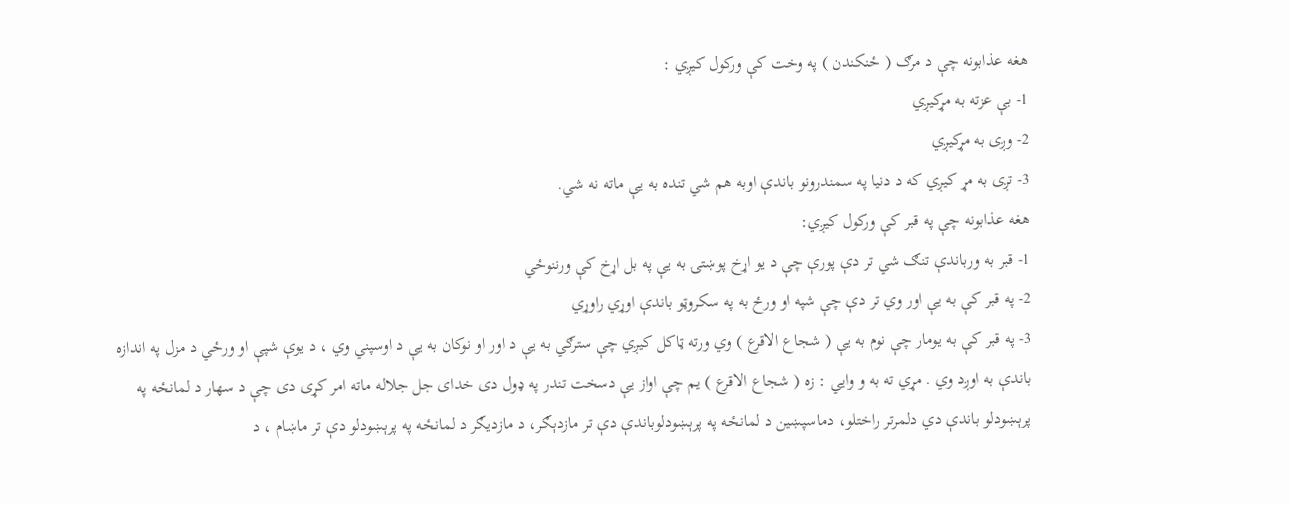هغه عذابونه چې د مرګ ( ځنكندن ) په وخت كې وركول كيږي :
1- بې عزته به مړكيږي
2- وږى به مړكيږي
3- تږى به مړ كيږي كه د دنيا په سمندرونو باندې اوبه هم شي تنده به يې ماته نه شي.
هغه عذابونه چې په قبر كې وركول كيږي:
1- قبر به ورباندې تنګ شي تر دې پورې چې د يو اړخ پوښتۍ به يې په بل اړخ كې ورننوځي
2- په قبر كې به يې اور وي تر دې چې شپه او ورځ به په سكروټو باندې اوړي راوړي
3- په قبر كې به يومار چې نوم به يې ( شجاع الاقرع ) وي ورته ټاكل كيږي چې سترګي به يې د اور او نوكان به يې د اوسپني وي ، د يوې شپې او ورځي د مزل په اندازه باندې به اوږد وي . مړي ته به و وايي : زه ( شجاع الاقرع ) يم چې اواز يې دسخت تندر په ډول دى خداى جل جلاله ماته امر كړى دى چې د سهار د لمانځه په پرېښودلو باندې دي دلمرتر راختلو، دماسپښين د لمانځه په پرېښودلوباندې دې تر مازدېګر، د مازديګر د لمانځه په پرېښودلو دې تر ماښام ، د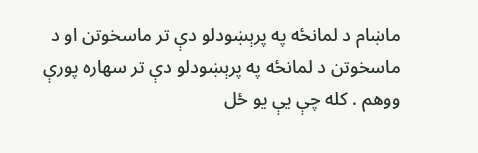ماښام د لمانځه په پرېښودلو دې تر ماسخوتن او د ماسخوتن د لمانځه په پرېښودلو دې تر سهاره پورې ووهم . كله چې يې يو ځل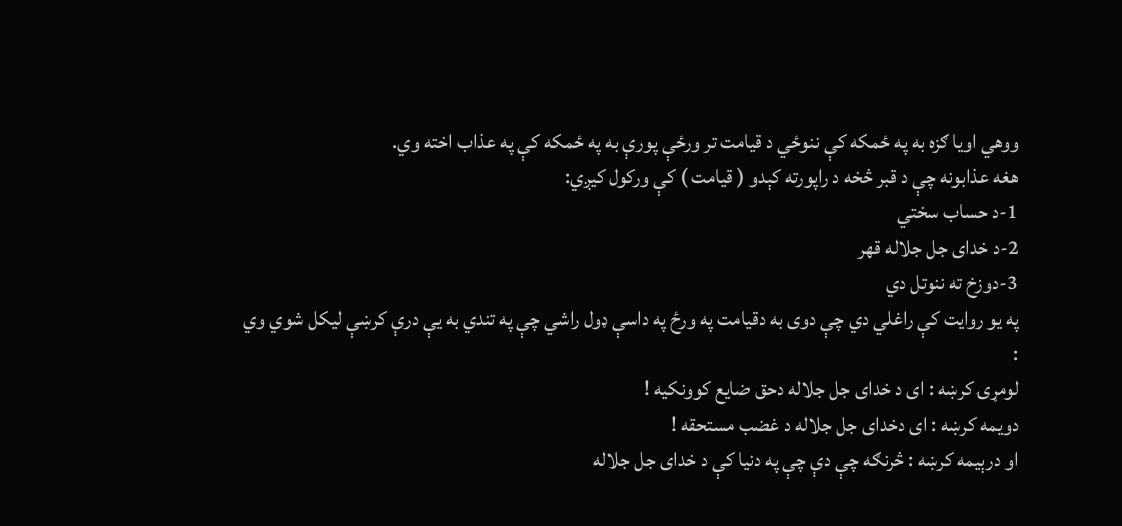ووهي اويا ګزه به په ځمكه كې ننوځي د قيامت تر ورځې پورې به په ځمكه كې په عذاب اخته وي.
هغه عذابونه چې د قبر څخه د راپورته کېدو ( قيامت ) كې وركول كيږي:
1-د حساب سختي
2-د خداى جل جلاله قهر
3-دوزخ ته ننوتل دي
په يو روايت كې راغلي دي چې دوى به دقيامت په ورځ په داسې ډول راشي چې په تندي به يې درې كرښې ليكل شوي وي :
لومړۍ كرښه : اى د خداى جل جلاله دحق ضايع كوونكيه !
دويمه كرښه : اى دخداى جل جلاله د غضب مستحقه !
او درېيمه كرښه : څرنګه چې دې چې په دنيا كې د خداى جل جلاله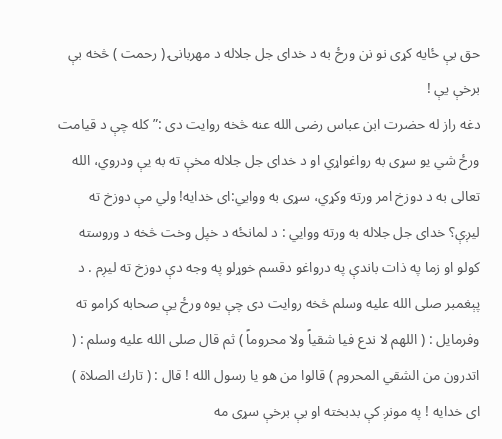حق بې ځايه كړى نو نن ورځ به د خداى جل جلاله د مهربانۍ ( رحمت ) څخه بې برخې يې !
دغه راز له حضرت ابن عباس رضی الله عنه څخه روایت دی :” كله چې د قيامت ورځ شي يو سړى به رواغواړي او د خداى جل جلاله مخې ته به يې ودروي، الله تعالی به د دوزخ امر ورته وكړي، سړى به ووايي:اى خدايه! ولي مې دوزخ ته ليږې؟ خداى جل جلاله به ورته ووايي : د لمانځه د خپل وخت څخه د وروسته كولو او زما په ذات باندې په درواغو دقسم خوړلو په وجه دې دوزخ ته ليږم . د پېغمبر صلی الله علیه وسلم څخه روايت دى چې يوه ورځ يې صحابه كرامو ته وفرمايل : ( اللهم لا ندع فيا شقياً ولا محروماً ) ثم قال صلی الله علیه وسلم : ( اتدرون من الشقي المحروم ) قالوا من هو يا رسول الله ! قال : ( تارك الصلاة ) اى خدايه ! په مونږ كې بدبخته او بې برخې سړى مه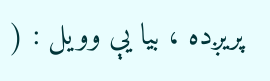پريږده ، بيا يې وويل : (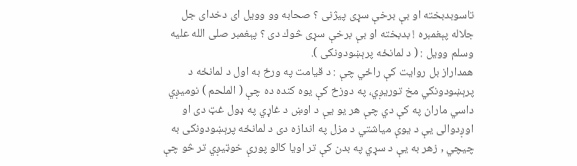تاسوبدبخته او بې برخې سړى پيژنى ؟ صحابه وو وويل اى دخداى جل جلاله پېغمبره ! بدبخته او بې برخې سړى څوك دى ؟ پېغمبر صلی الله علیه وسلم وويل : ( د لمانځه پرېښودونكى ).
همداراز بل روايت کې راځي چې : د قيامت په ورځ به اول د لمانځه د پرېښودونكي مخ توريږي، په دوزخ كې يوه كنده ده چې ( الملحم ) نوميږي داسي ماران په كې دي چې هر يو يې د اوښ د غاړي په ډول غټ دى او اوږدوالى يې د يوې مياشتي د مزل په اندازه دى د لمانځه پرېښودونكى به چيچي , زهر به يې د سړي په بدن كې تر اويا كالو پورې خوټيږي تر څو چې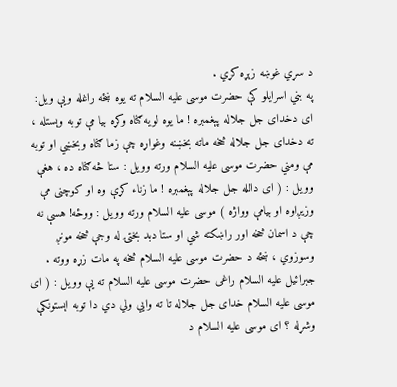د سړي غوښه زېړه كړي .
په بني اسرايلو کې حضرت موسى علیه السلام ته يوه ښځه راغله ويې ويل: اى دخداى جل جلاله پېغمبره ! ما يوه لويه ګناه وكړه بيا مې توبه وېستله ، ته دخداى جل جلاله څخه ماته بخښنه وغواړه چې زما ګناه وبخښي او توبه مې ومني حضرت موسى علیه السلام ورته وويل : ستا څه ګناه ده ، هغې وويل : ( اى دالله جل جلاله پېغمبره ! ما زناء كړې وه او كوچنى مې وزيږاوه او بيامې وواژه ) موسى علیه السلام ورته وويل : ووځه! هسې نه چې د اسمان څخه اور راښكته شي او ستا دبد بختۍ له وجې څخه مونږ وسوزوي ، ښځه د حضرت موسى علیه السلام څخه په مات زړه ووته . جبرائيل علیه السلام راغى حضرت موسى علیه السلام ته يې وويل : ( اى موسى علیه السلام خداى جل جلاله تا ته وايي ولي دي دا توبه اېستونكې وشړله ؟ اى موسى علیه السلام د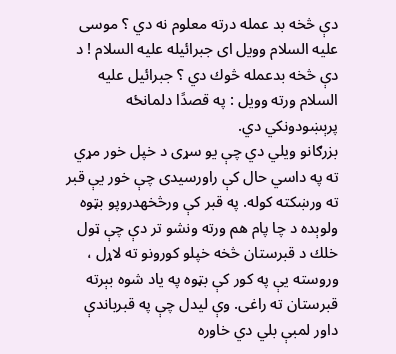دې څخه بد عمله درته معلوم نه دي ؟ موسى علیه السلام وويل اى جبرائيله علیه السلام ! د دې څخه بدعمله څوك دي ؟ جبرائيل علیه السلام ورته وويل : په قصدًا دلمانځه پرېښودونكي دي.
بزرګانو ويلي دي چې يو سړى د خپل خور مړي ته په داسي حال كې راورسيدى چې خور يې قبر ته ورښكته كوله. په قبر کې ورڅخهدروپو بټوه ولوېده د چا پام هم ورته ونشو تر دې چې ټول خلك د قبرستان څخه خپلو كورونو ته لاړل ، وروسته يې په كور كې بټوه په ياد شوه بېرته قبرستان ته راغى. وې ليدل چې په قبرباندې داور لمبې بلي دي خاوره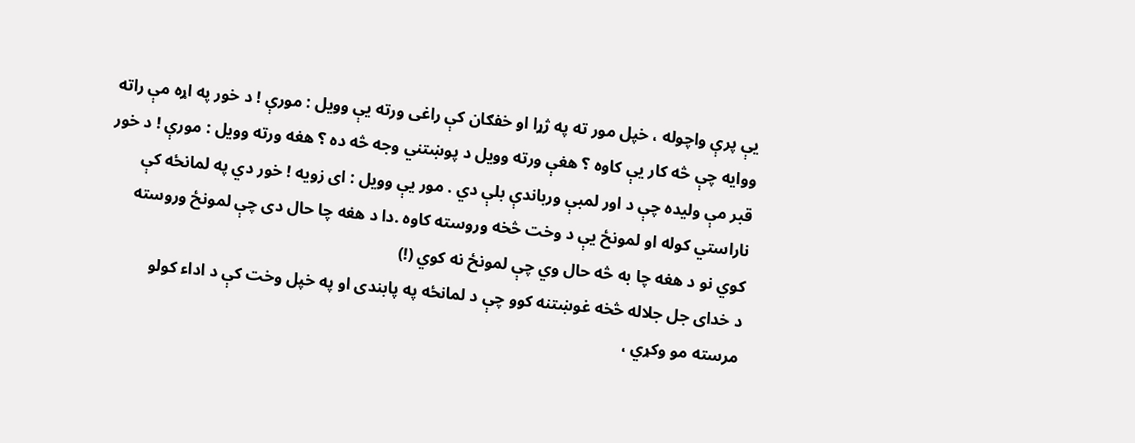يې پرې واچوله ، خپل مور ته په ژړا او خفګان كې راغى ورته يې وويل : مورې ! د خور په اړه مې راته ووايه چې څه كار يې كاوه ؟ هغې ورته وويل د پوښتني وجه څه ده ؟ هغه ورته وويل : مورې ! د خور قبر مې وليده چې د اور لمبې ورباندې بلې دي . مور يې وويل : اى زويه ! خور دي په لمانځه كې ناراستي كوله او لمونځ يې د وخت څخه وروسته كاوه .دا د هغه چا حال دى چې لمونځ وروسته كوي نو د هغه چا به څه حال وي چې لمونځ نه كوي (!)
د خداى جل جلاله څخه غوښتنه كوو چې د لمانځه په پابندى او په خپل وخت كې د اداء كولو مرسته مو وكړي ،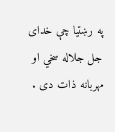په رښتيا چې خداى جل جلاله سخي او مهربانه ذات دى .